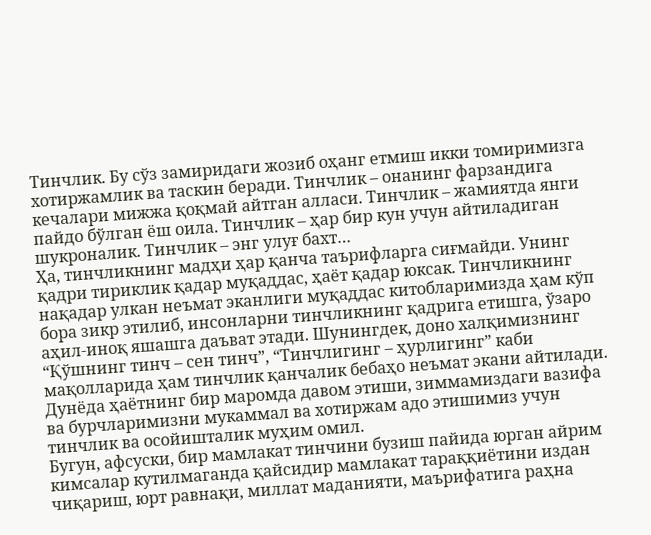Тинчлик. Бу сўз замиридаги жозиб оҳанг етмиш икки томиримизга хотиржамлик ва таскин беради. Тинчлик – онанинг фарзандига кечалари мижжа қоқмай айтган алласи. Тинчлик – жамиятда янги пайдо бўлган ёш оила. Тинчлик – ҳар бир кун учун айтиладиган шукроналик. Тинчлик – энг улуғ бахт…
Ҳа, тинчликнинг мадҳи ҳар қанча таърифларга сиғмайди. Унинг қадри тириклик қадар муқаддас, ҳаёт қадар юксак. Тинчликнинг нақадар улкан неъмат эканлиги муқаддас китобларимизда ҳам кўп бора зикр этилиб, инсонларни тинчликнинг қадрига етишга, ўзаро аҳил-иноқ яшашга даъват этади. Шунингдек, доно халқимизнинг “Қўшнинг тинч – сен тинч”, “Тинчлигинг – ҳурлигинг” каби мақолларида ҳам тинчлик қанчалик бебаҳо неъмат экани айтилади. Дунёда ҳаётнинг бир маромда давом этиши, зиммамиздаги вазифа ва бурчларимизни мукаммал ва хотиржам адо этишимиз учун тинчлик ва осойишталик муҳим омил.
Бугун, афсуски, бир мамлакат тинчини бузиш пайида юрган айрим кимсалар кутилмаганда қайсидир мамлакат тараққиётини издан чиқариш, юрт равнақи, миллат маданияти, маърифатига раҳна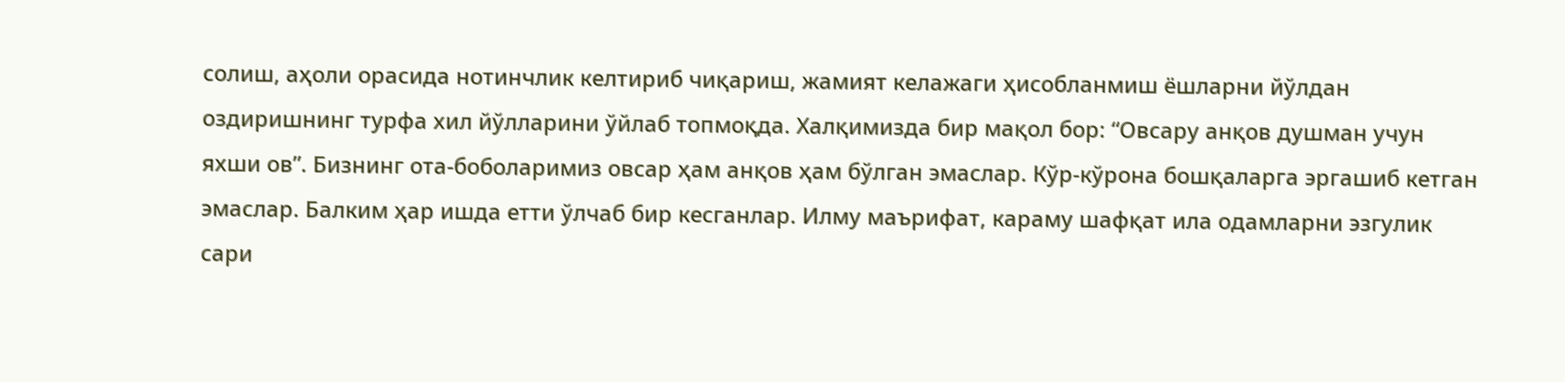солиш, аҳоли орасида нотинчлик келтириб чиқариш, жамият келажаги ҳисобланмиш ёшларни йўлдан оздиришнинг турфа хил йўлларини ўйлаб топмоқда. Халқимизда бир мақол бор: “Овсару анқов душман учун яхши ов”. Бизнинг ота-боболаримиз овсар ҳам анқов ҳам бўлган эмаслар. Кўр-кўрона бошқаларга эргашиб кетган эмаслар. Балким ҳар ишда етти ўлчаб бир кесганлар. Илму маърифат, караму шафқат ила одамларни эзгулик сари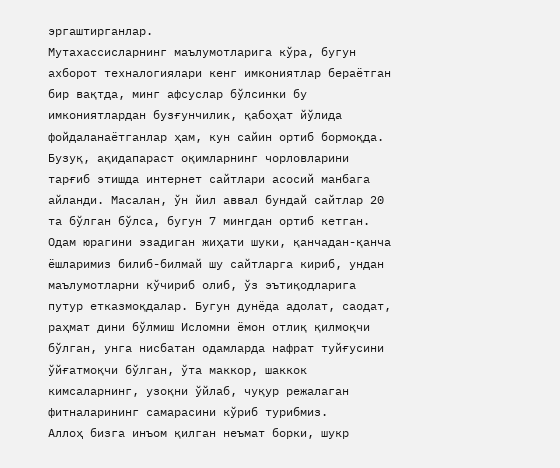эргаштирганлар.
Мутахассисларнинг маълумотларига кўра, бугун ахборот техналогиялари кенг имкониятлар бераётган бир вақтда, минг афсуслар бўлсинки бу имкониятлардан бузғунчилик, қабоҳат йўлида фойдаланаётганлар ҳам, кун сайин ортиб бормоқда. Бузуқ, ақидапараст оқимларнинг чорловларини тарғиб этишда интернет сайтлари асосий манбага айланди. Масалан, ўн йил аввал бундай сайтлар 20 та бўлган бўлса, бугун 7 мингдан ортиб кетган. Одам юрагини эзадиган жиҳати шуки, қанчадан-қанча ёшларимиз билиб-билмай шу сайтларга кириб, ундан маълумотларни кўчириб олиб, ўз эътиқодларига путур етказмоқдалар. Бугун дунёда адолат, саодат, раҳмат дини бўлмиш Исломни ёмон отлиқ қилмоқчи бўлган, унга нисбатан одамларда нафрат туйғусини ўйғатмоқчи бўлган, ўта маккор, шаккок кимсаларнинг, узоқни ўйлаб, чуқур режалаган фитналарининг самарасини кўриб турибмиз.
Аллоҳ бизга инъом қилган неъмат борки, шукр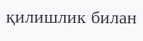қилишлик билан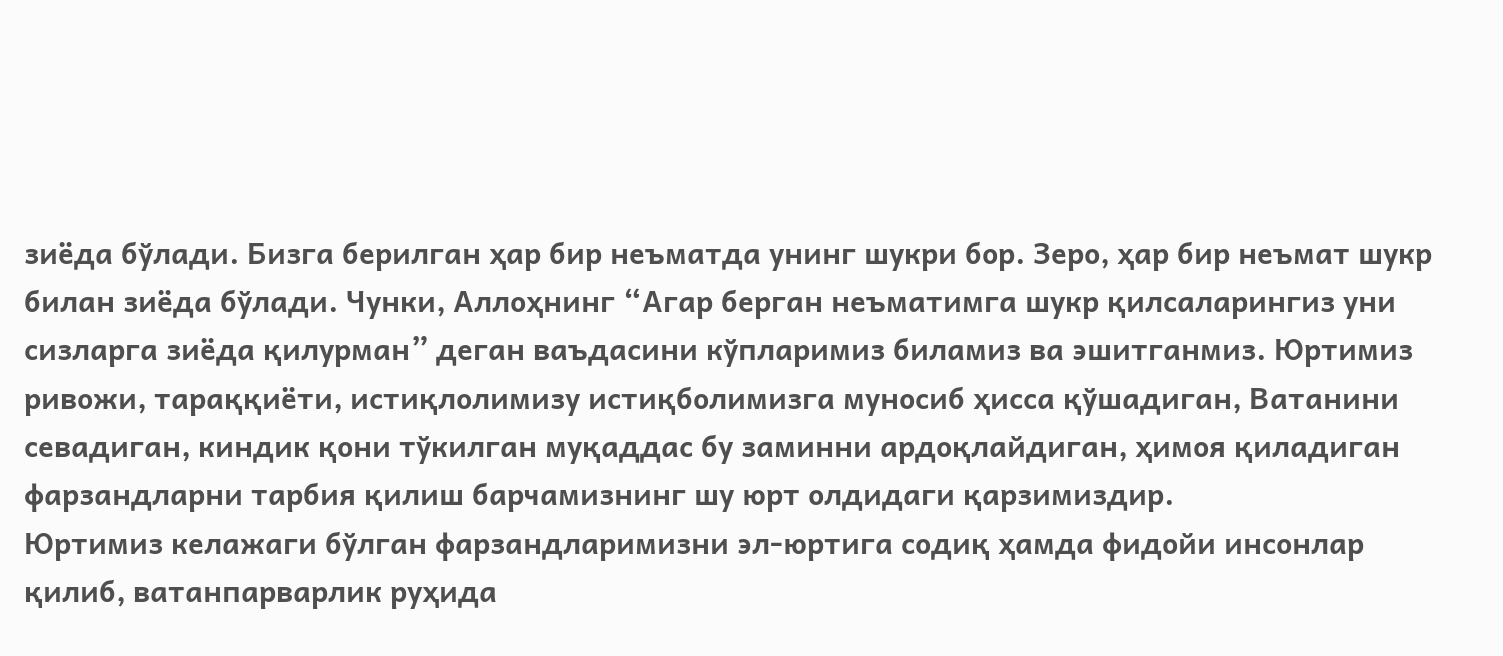зиёда бўлади. Бизга берилган ҳар бир неъматда унинг шукри бор. Зеро, ҳар бир неъмат шукр билан зиёда бўлади. Чунки, Аллоҳнинг “Агар берган неъматимга шукр қилсаларингиз уни сизларга зиёда қилурман” деган ваъдасини кўпларимиз биламиз ва эшитганмиз. Юртимиз ривожи, тараққиёти, истиқлолимизу истиқболимизга муносиб ҳисса қўшадиган, Ватанини севадиган, киндик қони тўкилган муқаддас бу заминни ардоқлайдиган, ҳимоя қиладиган фарзандларни тарбия қилиш барчамизнинг шу юрт олдидаги қарзимиздир.
Юртимиз келажаги бўлган фарзандларимизни эл-юртига содиқ ҳамда фидойи инсонлар қилиб, ватанпарварлик руҳида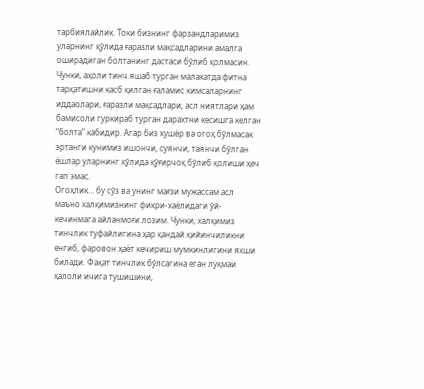тарбиялайлик. Токи бизнинг фарзандларимиз уларнинг қўлида ғаразли мақсадларини амалга оширадиган болтанинг дастаси бўлиб қолмасин. Чунки, аҳоли тинч яшаб турган малакатда фитна тарқатишни касб қилган ғаламис кимсаларнинг иддаолари, ғаразли мақсадлари, асл ниятлари ҳам бамисоли гуркираб турган дарахтни кесишга келган “болта” кабидир. Агар биз хушёр ва огоҳ бўлмасак эртанги кунимиз ишончи, суянчи, таянчи бўлган ёшлар уларнинг қўлида қўғирчоқ бўлиб қолиши ҳеч гап эмас.
Огоҳлик… бу сўз ва унинг мағзи мужассам асл маъно халқимизнинг фикри-хаёлидаги ўй-кечинмага айланмоғи лозим. Чунки, халқимиз тинчлик туфайлигина ҳар қандай қийинчиликни енгиб, фаровон ҳаёт кечириш мумкинлигини яхши билади. Фақат тинчлик бўлсагина еган луқмаи ҳалоли ичига тушишини,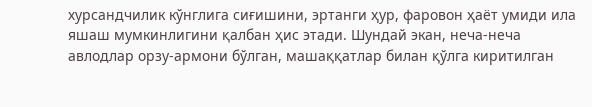хурсандчилик кўнглига сиғишини, эртанги ҳур, фаровон ҳаёт умиди ила яшаш мумкинлигини қалбан ҳис этади. Шундай экан, неча-неча авлодлар орзу-армони бўлган, машаққатлар билан қўлга киритилган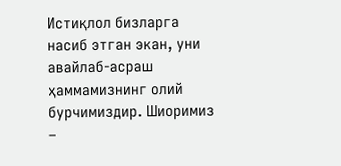Истиқлол бизларга насиб этган экан, уни авайлаб-асраш ҳаммамизнинг олий бурчимиздир. Шиоримиз –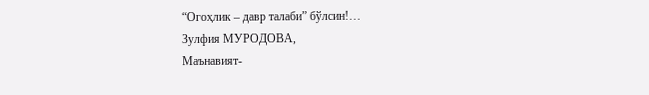“Огоҳлик – давр талаби” бўлсин!…
Зулфия МУРОДОВА,
Маънавият-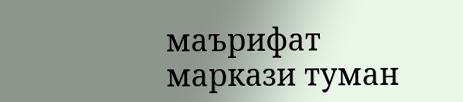маърифат
маркази туман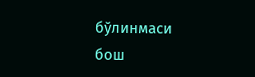бўлинмаси
бош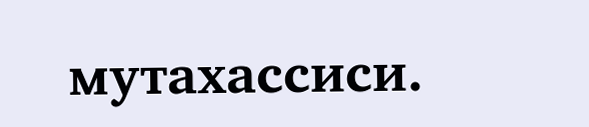мутахассиси.